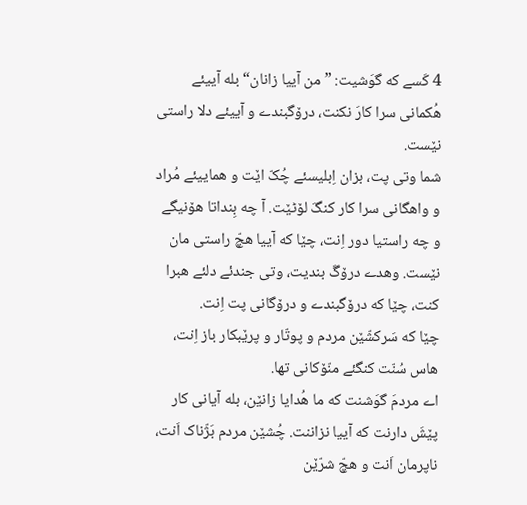4 کَسے که گوَشیت: ”من آییا زانان“ بله آییئے هُکمانی سرا کارَ نکنت، درۆگبندے و آییئے دلا راستی نێست.
شما وتی پت، بزان اِبلیسئے چُکّ اێت و هماییئے مُراد و واهگانی سرا کار کنگَ لۆٹێت. آ چه بِنداتا هۆنیگے و چه راستیا دور اِنت، چێا که آییا هچّ راستی مان نێست. وهدے درۆگَ بندیت، وتی جندئے دلئے هبرا کنت، چێا که درۆگبندے و درۆگانی پت اِنت.
چێا که سَرکشّێن مردم و پوتّار و پرێبکار باز اِنت، هاس سُنّت کنگئے منّۆکانی تها.
اے مردمَ گوَشنت که ما هُدایا زانێن، بله آیانی کار پێشَ دارنت که آییا نزاننت. چُشێن مردم بَژّناک اَنت، ناپرمان اَنت و هچّ شرّێن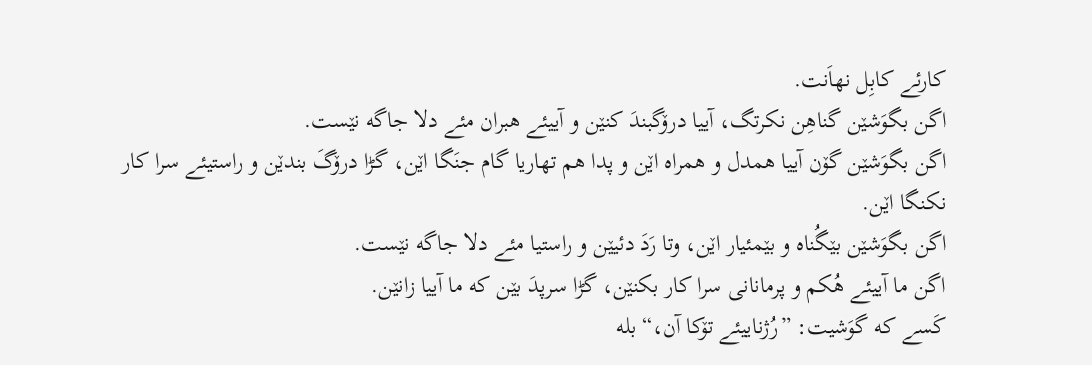کارئے کابِل نهاَنت.
اگن بگوَشێن گناهِن نکرتگ، آییا درۆگبندَ کنێن و آییئے هبران مئے دلا جاگه نێست.
اگن بگوَشێن گۆن آییا همدل و همراه اێن و پدا هم تهاریا گام جنَگا اێن، گڑا درۆگَ بندێن و راستیئے سرا کار نکنگا اێن.
اگن بگوَشێن بێگُناه و بێمئیار اێن، وتا رَدَ دئیێن و راستیا مئے دلا جاگه نێست.
اگن ما آییئے هُکم و پرمانانی سرا کار بکنێن، گڑا سرپدَ بێن که ما آییا زانێن.
کَسے که گوَشیت: ”رُژناییئے تۆکا آن،“ بله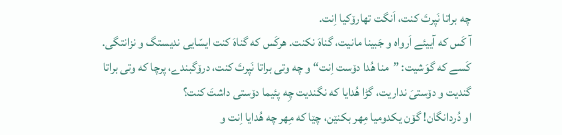چه براتا نَپرتَ کنت، اَنگت تهارۆکیا اِنت.
آ کَس که آییئے اَرواه و جَبینا مانیت، گناهَ نکنت. هرکَس که گناهَ کنت ایسّایی ندیستگ و نزانتگی.
کَسے که گوَشیت: ”منا هُدا دۆست اِنت“ و چه وتی براتا نَپرتَ کنت، درۆگبندے، پرچا که وتی براتا گندیت و دۆستیَ نداریت، گڑا هُدایا که نگندیت چِه پئیما دۆستی داشتَ کنت؟
او دُردانگان! گۆن یکدومیا مِهر بکنێن، چێا که مِهر چه هُدایا اِنت و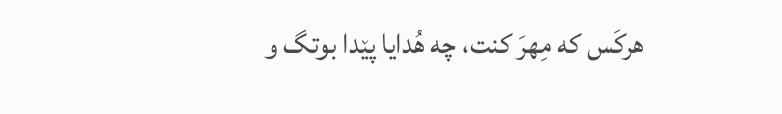هرکَس که مِهرَ کنت، چه هُدایا پێدا بوتگ و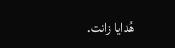هُدایا زانت.